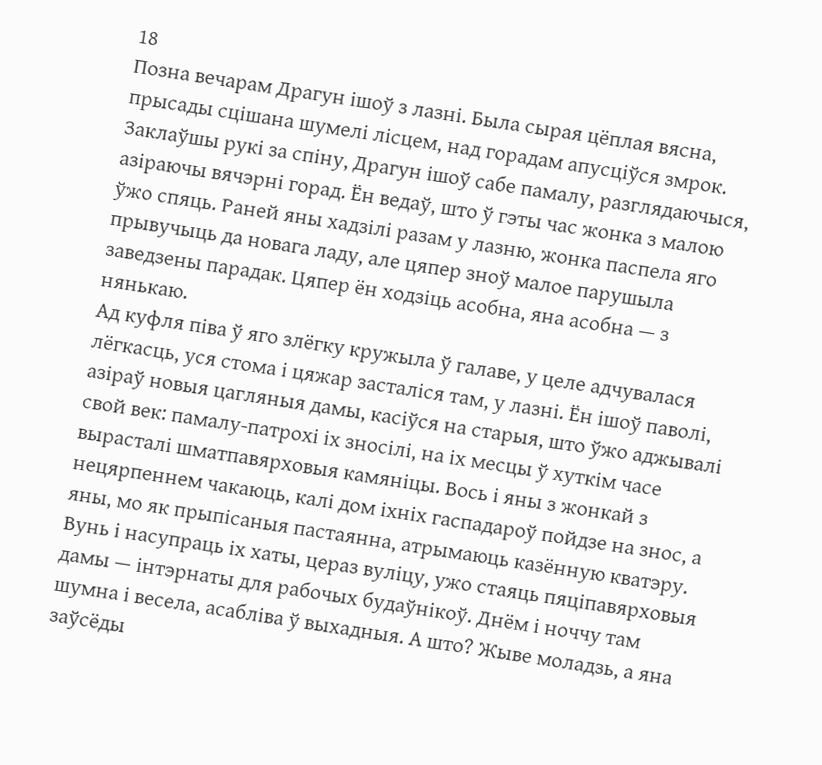18
Позна вечарам Драгун ішоў з лазні. Была сырая цёплая вясна, прысады сцішана шумелі лісцем, над горадам апусціўся змрок. Заклаўшы рукі за спіну, Драгун ішоў сабе памалу, разглядаючыся, азіраючы вячэрні горад. Ён ведаў, што ў гэты час жонка з малою ўжо спяць. Раней яны хадзілі разам у лазню, жонка паспела яго прывучыць да новага ладу, але цяпер зноў малое парушыла заведзены парадак. Цяпер ён ходзіць асобна, яна асобна — з нянькаю.
Ад куфля піва ў яго злёгку кружыла ў галаве, у целе адчувалася лёгкасць, уся стома і цяжар засталіся там, у лазні. Ён ішоў паволі, азіраў новыя цагляныя дамы, касіўся на старыя, што ўжо аджывалі свой век: памалу-патрохі іх зносілі, на іх месцы ў хуткім часе вырасталі шматпавярховыя камяніцы. Вось і яны з жонкай з нецярпеннем чакаюць, калі дом іхніх гаспадароў пойдзе на знос, а яны, мо як прыпісаныя пастаянна, атрымаюць казённую кватэру. Вунь і насупраць іх хаты, цераз вуліцу, ужо стаяць пяціпавярховыя дамы — інтэрнаты для рабочых будаўнікоў. Днём і ноччу там шумна і весела, асабліва ў выхадныя. А што? Жыве моладзь, а яна заўсёды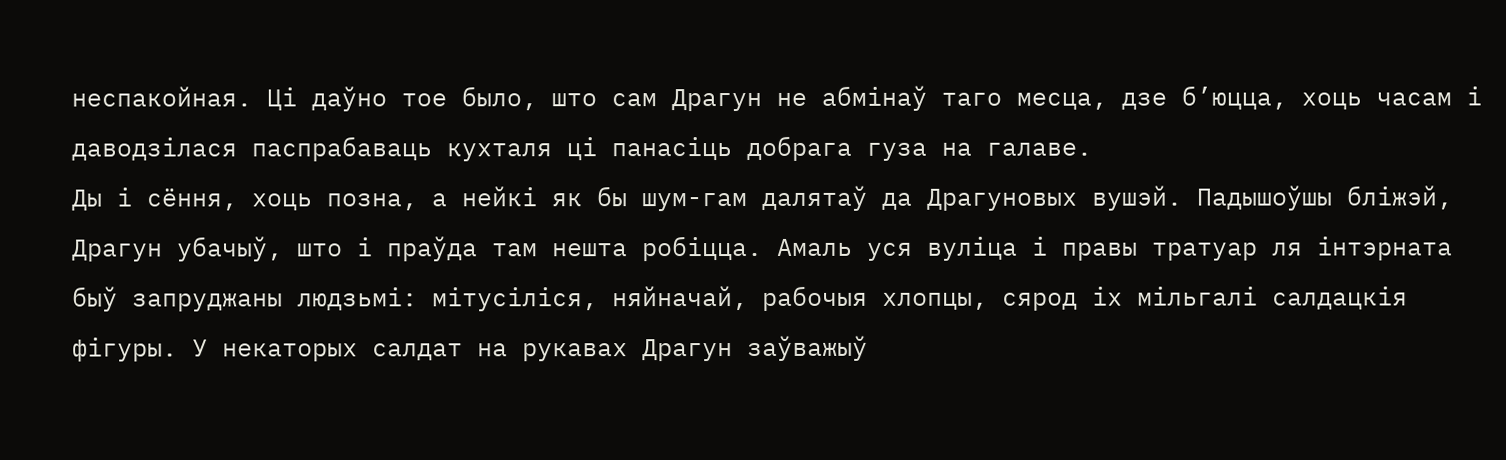неспакойная. Ці даўно тое было, што сам Драгун не абмінаў таго месца, дзе б’юцца, хоць часам і даводзілася паспрабаваць кухталя ці панасіць добрага гуза на галаве.
Ды і сёння, хоць позна, а нейкі як бы шум-гам далятаў да Драгуновых вушэй. Падышоўшы бліжэй, Драгун убачыў, што і праўда там нешта робіцца. Амаль уся вуліца і правы тратуар ля інтэрната быў запруджаны людзьмі: мітусіліся, няйначай, рабочыя хлопцы, сярод іх мільгалі салдацкія фігуры. У некаторых салдат на рукавах Драгун заўважыў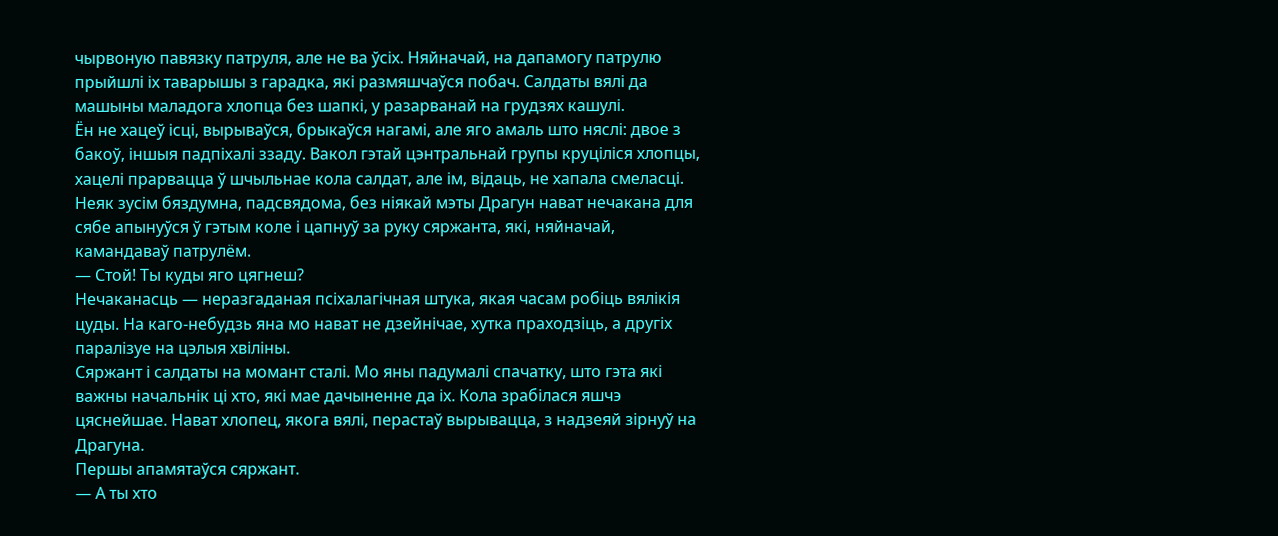чырвоную павязку патруля, але не ва ўсіх. Няйначай, на дапамогу патрулю прыйшлі іх таварышы з гарадка, які размяшчаўся побач. Салдаты вялі да машыны маладога хлопца без шапкі, у разарванай на грудзях кашулі.
Ён не хацеў ісці, вырываўся, брыкаўся нагамі, але яго амаль што няслі: двое з бакоў, іншыя падпіхалі ззаду. Вакол гэтай цэнтральнай групы круціліся хлопцы, хацелі прарвацца ў шчыльнае кола салдат, але ім, відаць, не хапала смеласці.
Неяк зусім бяздумна, падсвядома, без ніякай мэты Драгун нават нечакана для сябе апынуўся ў гэтым коле і цапнуў за руку сяржанта, які, няйначай, камандаваў патрулём.
— Стой! Ты куды яго цягнеш?
Нечаканасць — неразгаданая псіхалагічная штука, якая часам робіць вялікія цуды. На каго-небудзь яна мо нават не дзейнічае, хутка праходзіць, а другіх паралізуе на цэлыя хвіліны.
Сяржант і салдаты на момант сталі. Мо яны падумалі спачатку, што гэта які важны начальнік ці хто, які мае дачыненне да іх. Кола зрабілася яшчэ цяснейшае. Нават хлопец, якога вялі, перастаў вырывацца, з надзеяй зірнуў на Драгуна.
Першы апамятаўся сяржант.
— А ты хто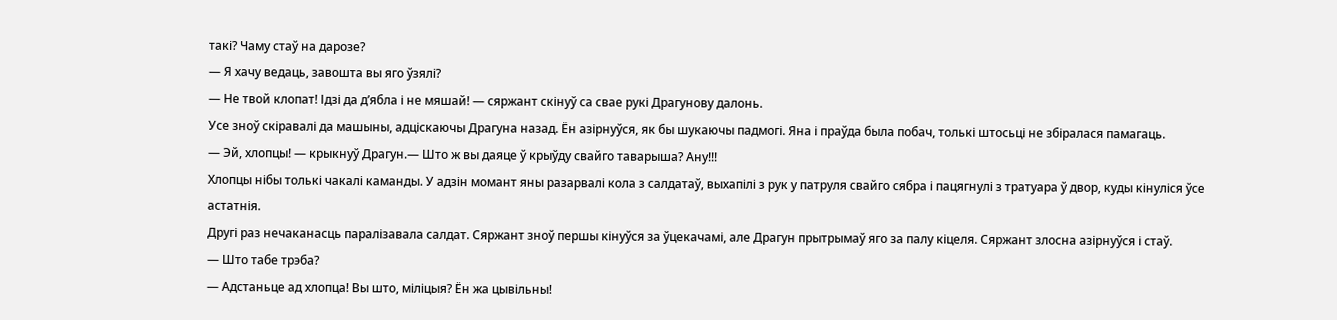такі? Чаму стаў на дарозе?
— Я хачу ведаць, завошта вы яго ўзялі?
— Не твой клопат! Ідзі да д’ябла і не мяшай! — сяржант скінуў са свае рукі Драгунову далонь.
Усе зноў скіравалі да машыны, адціскаючы Драгуна назад. Ён азірнуўся, як бы шукаючы падмогі. Яна і праўда была побач, толькі штосьці не збіралася памагаць.
— Эй, хлопцы! — крыкнуў Драгун.— Што ж вы даяце ў крыўду свайго таварыша? Ану!!!
Хлопцы нібы толькі чакалі каманды. У адзін момант яны разарвалі кола з салдатаў, выхапілі з рук у патруля свайго сябра і пацягнулі з тратуара ў двор, куды кінуліся ўсе астатнія.
Другі раз нечаканасць паралізавала салдат. Сяржант зноў першы кінуўся за ўцекачамі, але Драгун прытрымаў яго за палу кіцеля. Сяржант злосна азірнуўся і стаў.
— Што табе трэба?
— Адстаньце ад хлопца! Вы што, міліцыя? Ён жа цывільны!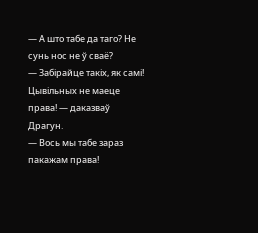— А што табе да таго? Не сунь нос не ў сваё?
— Забірайце такіх, як самі! Цывільных не маеце права! — даказваў Драгун.
— Вось мы табе зараз пакажам права!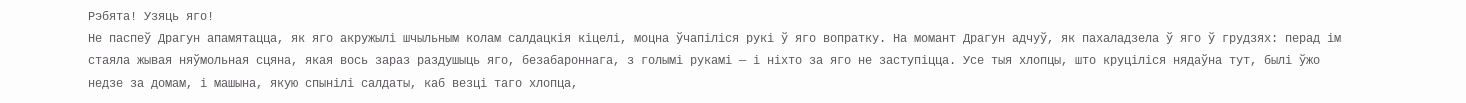Рэбята! Узяць яго!
Не паспеў Драгун апамятацца, як яго акружылі шчыльным колам салдацкія кіцелі, моцна ўчапіліся рукі ў яго вопратку. На момант Драгун адчуў, як пахаладзела ў яго ў грудзях: перад ім стаяла жывая няўмольная сцяна, якая вось зараз раздушыць яго, безабароннага, з голымі рукамі — і ніхто за яго не заступіцца. Усе тыя хлопцы, што круціліся нядаўна тут, былі ўжо недзе за домам, і машына, якую спынілі салдаты, каб везці таго хлопца,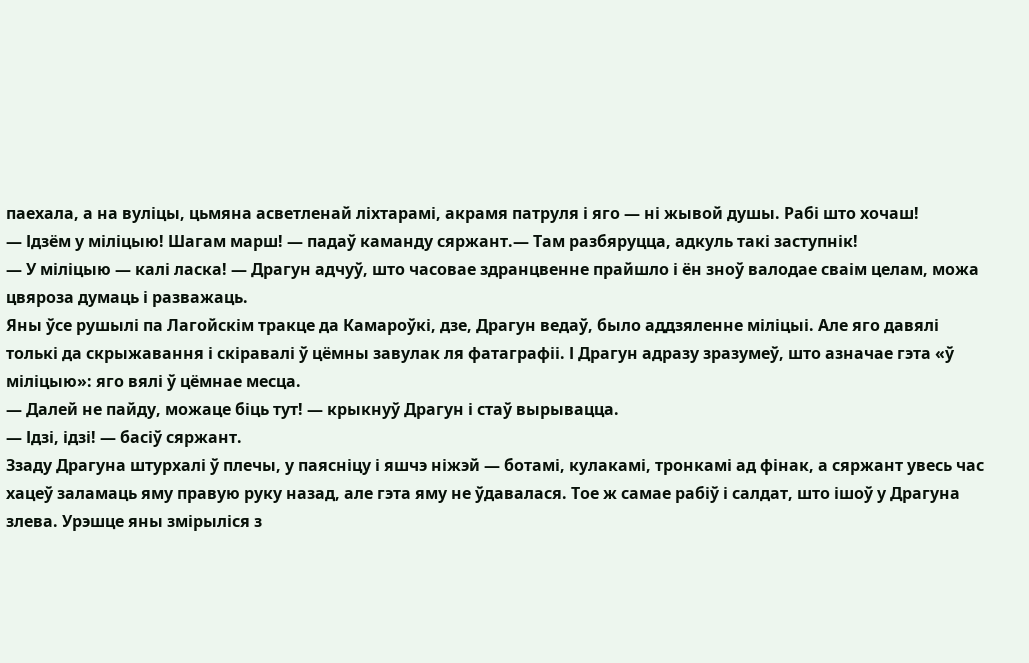паехала, а на вуліцы, цьмяна асветленай ліхтарамі, акрамя патруля і яго — ні жывой душы. Рабі што хочаш!
— Ідзём у міліцыю! Шагам марш! — падаў каманду сяржант.— Там разбяруцца, адкуль такі заступнік!
— У міліцыю — калі ласка! — Драгун адчуў, што часовае здранцвенне прайшло і ён зноў валодае сваім целам, можа цвяроза думаць і разважаць.
Яны ўсе рушылі па Лагойскім тракце да Камароўкі, дзе, Драгун ведаў, было аддзяленне міліцыі. Але яго давялі толькі да скрыжавання і скіравалі ў цёмны завулак ля фатаграфіі. І Драгун адразу зразумеў, што азначае гэта «ў міліцыю»: яго вялі ў цёмнае месца.
— Далей не пайду, можаце біць тут! — крыкнуў Драгун і стаў вырывацца.
— Ідзі, ідзі! — басіў сяржант.
Ззаду Драгуна штурхалі ў плечы, у паясніцу і яшчэ ніжэй — ботамі, кулакамі, тронкамі ад фінак, а сяржант увесь час хацеў заламаць яму правую руку назад, але гэта яму не ўдавалася. Тое ж самае рабіў і салдат, што ішоў у Драгуна злева. Урэшце яны змірыліся з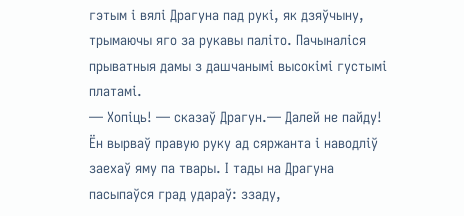гэтым і вялі Драгуна пад рукі, як дзяўчыну, трымаючы яго за рукавы паліто. Пачыналіся прыватныя дамы з дашчанымі высокімі густымі платамі.
— Хопіць! — сказаў Драгун.— Далей не пайду!
Ён вырваў правую руку ад сяржанта і наводліў заехаў яму па твары. І тады на Драгуна пасыпаўся град удараў: ззаду,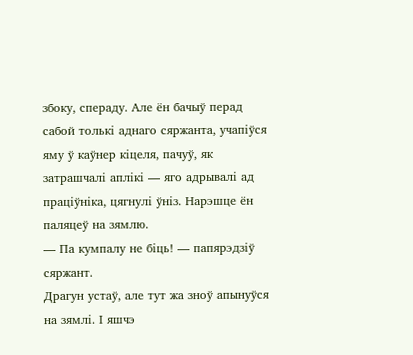збоку, спераду. Але ён бачыў перад сабой толькі аднаго сяржанта, учапіўся яму ў каўнер кіцеля, пачуў, як затрашчалі аплікі — яго адрывалі ад праціўніка, цягнулі ўніз. Нарэшце ён паляцеў на зямлю.
— Па кумпалу не біць! — папярэдзіў сяржант.
Драгун устаў, але тут жа зноў апынуўся на зямлі. І яшчэ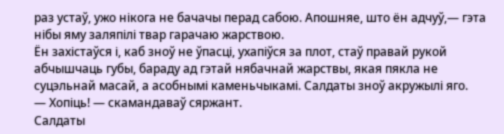раз устаў, ужо нікога не бачачы перад сабою. Апошняе, што ён адчуў,— гэта нібы яму заляпілі твар гарачаю жарствою.
Ён захістаўся і, каб зноў не ўпасці, ухапіўся за плот, стаў правай рукой абчышчаць губы, бараду ад гэтай нябачнай жарствы, якая пякла не суцэльнай масай, а асобнымі каменьчыкамі. Салдаты зноў акружылі яго.
— Хопіць! — скамандаваў сяржант.
Салдаты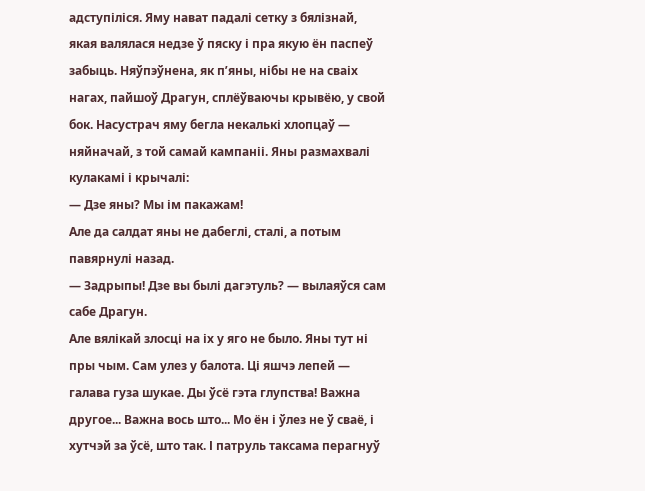адступіліся. Яму нават падалі сетку з бялізнай, якая валялася недзе ў пяску і пра якую ён паспеў забыць. Няўпэўнена, як п’яны, нібы не на сваіх нагах, пайшоў Драгун, сплёўваючы крывёю, у свой бок. Насустрач яму бегла некалькі хлопцаў — няйначай, з той самай кампаніі. Яны размахвалі кулакамі і крычалі:
— Дзе яны? Мы ім пакажам!
Але да салдат яны не дабеглі, сталі, а потым павярнулі назад.
— Задрыпы! Дзе вы былі дагэтуль? — вылаяўся сам сабе Драгун.
Але вялікай злосці на іх у яго не было. Яны тут ні пры чым. Сам улез у балота. Ці яшчэ лепей — галава гуза шукае. Ды ўсё гэта глупства! Важна другое... Важна вось што... Мо ён і ўлез не ў сваё, і хутчэй за ўсё, што так. І патруль таксама перагнуў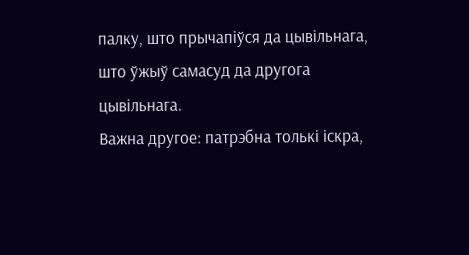палку, што прычапіўся да цывільнага, што ўжыў самасуд да другога цывільнага.
Важна другое: патрэбна толькі іскра,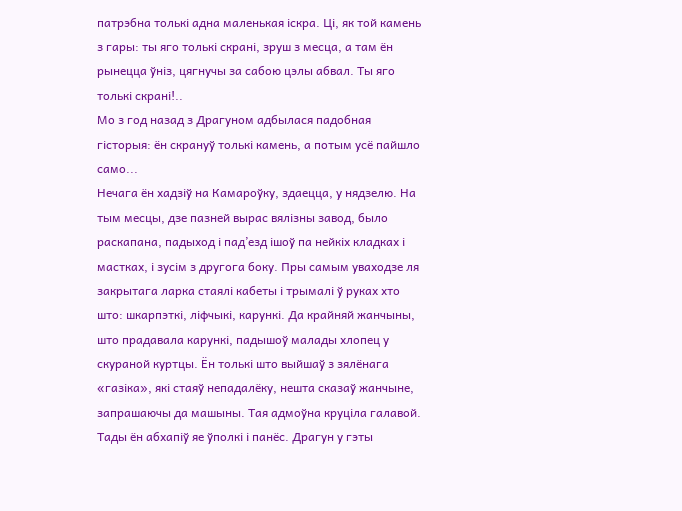патрэбна толькі адна маленькая іскра. Ці, як той камень з гары: ты яго толькі скрані, зруш з месца, а там ён рынецца ўніз, цягнучы за сабою цэлы абвал. Ты яго толькі скрані!..
Мо з год назад з Драгуном адбылася падобная гісторыя: ён скрануў толькі камень, а потым усё пайшло само...
Нечага ён хадзіў на Камароўку, здаецца, у нядзелю. На тым месцы, дзе пазней вырас вялізны завод, было раскапана, падыход і пад’езд ішоў па нейкіх кладках і мастках, і зусім з другога боку. Пры самым уваходзе ля закрытага ларка стаялі кабеты і трымалі ў руках хто што: шкарпэткі, ліфчыкі, карункі. Да крайняй жанчыны, што прадавала карункі, падышоў малады хлопец у скураной куртцы. Ён толькі што выйшаў з зялёнага «газіка», які стаяў непадалёку, нешта сказаў жанчыне, запрашаючы да машыны. Тая адмоўна круціла галавой. Тады ён абхапіў яе ўполкі і панёс. Драгун у гэты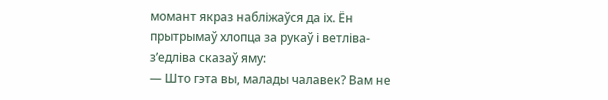момант якраз набліжаўся да іх. Ён прытрымаў хлопца за рукаў і ветліва-з’едліва сказаў яму:
— Што гэта вы, малады чалавек? Вам не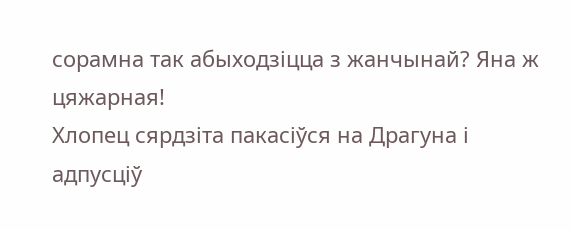сорамна так абыходзіцца з жанчынай? Яна ж цяжарная!
Хлопец сярдзіта пакасіўся на Драгуна і адпусціў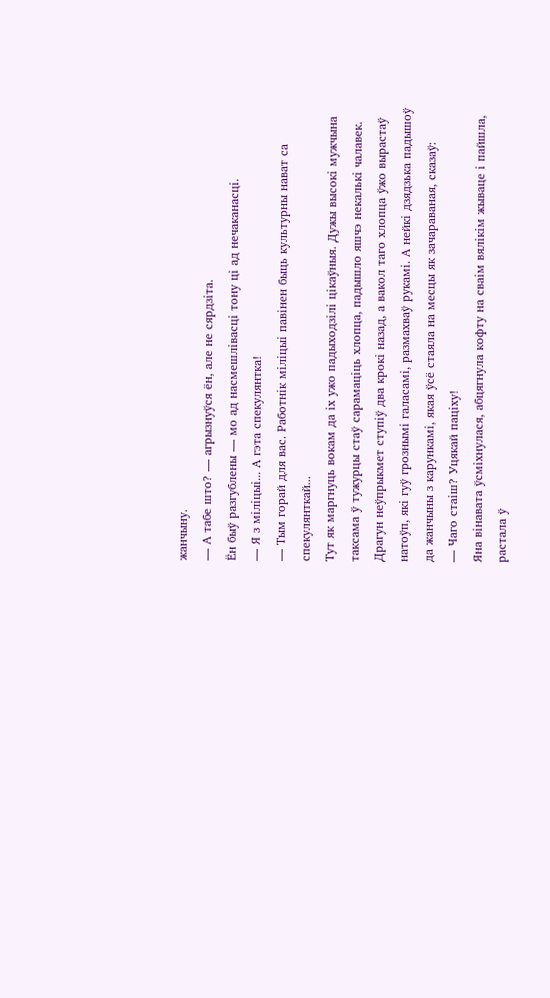жанчыну.
— А табе што? — агрызнуўся ён, але не сярдзіта.
Ён быў разгублены — мо ад насмешлівасці тону ці ад нечаканасці.
— Я з міліцыі... А гэта спекулянтка!
— Тым горай для вас. Работнік міліцыі павінен быць культурны нават са спекулянткай...
Тут як маргнуць вокам да іх ужо падыходзілі цікаўныя. Дужы высокі мужчына таксама ў тужурцы стаў сарамаціць хлопца, падышло яшчэ некалькі чалавек.
Драгун неўпрыкмет ступіў два крокі назад, а вакол таго хлопца ўжо вырастаў натоўп, які гуў грознымі галасамі, размахваў рукамі. А нейкі дзядзька падышоў да жанчыны з карункамі, якая ўсё стаяла на месцы як зачараваная, сказаў:
— Чаго стаіш? Уцякай паціху!
Яна вінавата ўсміхнулася, абцягнула кофту на сваім вялікім жываце і пайшла, растала ў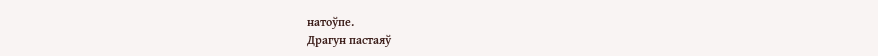натоўпе.
Драгун пастаяў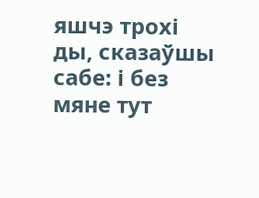яшчэ трохі ды, сказаўшы сабе: і без мяне тут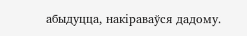абыдуцца, накіраваўся дадому.